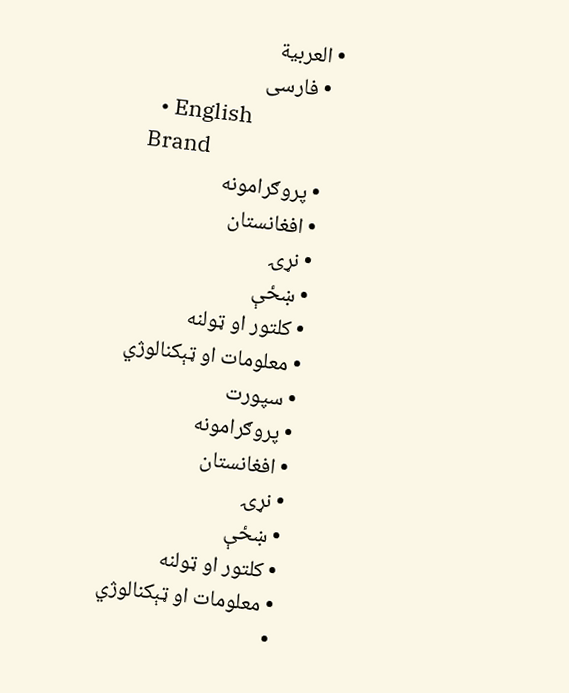• العربية
  • فارسی
  • English
Brand
  • پروګرامونه
  • افغانستان
  • نړۍ
  • ښځې
  • کلتور او ټولنه
  • معلومات او ټېکنالوژي
  • سپورت
  • پروګرامونه
  • افغانستان
  • نړۍ
  • ښځې
  • کلتور او ټولنه
  • معلومات او ټېکنالوژي
  •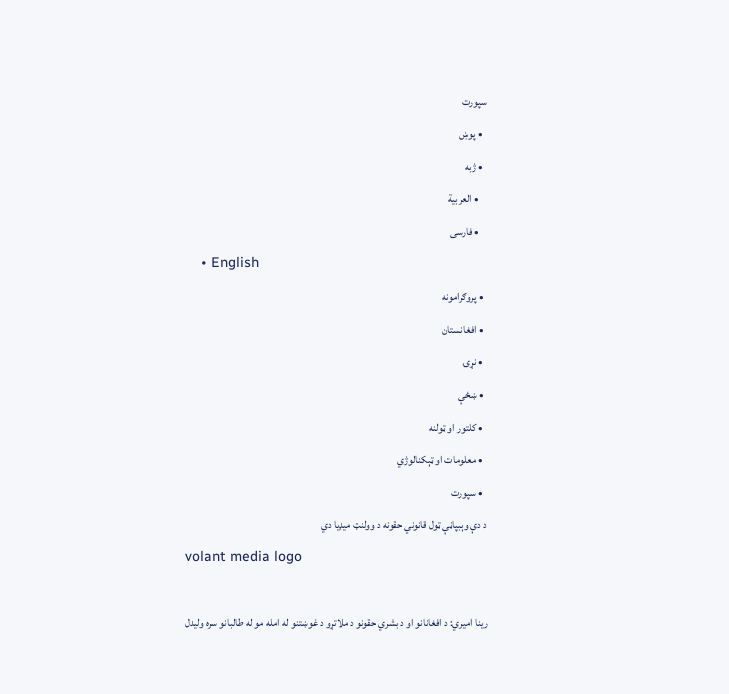سپورت
  • پوښ
  • ژبه
    • العربية
    • فارسی
    • English
  • پروګرامونه
  • افغانستان
  • نړۍ
  • ښځې
  • کلتور او ټولنه
  • معلومات او ټېکنالوژي
  • سپورت
د دې وېبپاڼې ټول قانوني حقونه د وولنټ میډیا دي
volant media logo

رینا امیري: د افغانانو او د بشري حقونو د ملاتړو د غوښتنو له امله مو له طالبانو سره ولیدل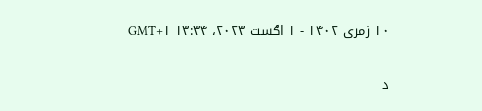۱۰ زمری ۱۴۰۲ - ۱ اګست ۲۰۲۳، ۱۳:۳۴ GMT+۱

د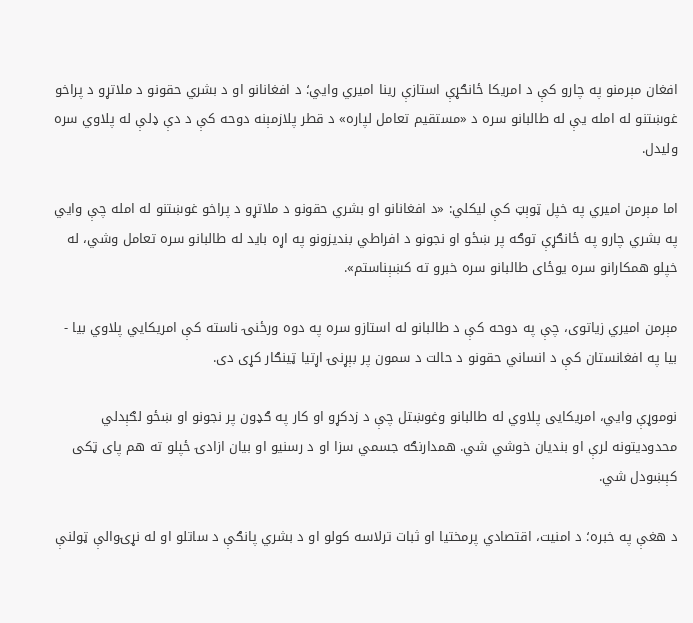افغان مېرمنو په چارو کې د امریکا ځانګړې استازې رینا امیري وايي؛ د افغانانو او د بشري حقونو د ملاتړو د پراخو غوښتنو له امله یې له طالبانو سره د «مستقیم تعامل لپاره» د قطر پلازمېنه دوحه کې د دې ډلې له پلاوي سره ولیدل.

اما مېرمن امیري په خپل ټوېټ کې لیکلي: «د افغانانو او بشري حقونو د ملاتړو د پراخو غوښتنو له امله چې وايي په بشري چارو په ځانګړې توګه پر ښځو او نجونو د افراطي بندیزونو په اړه باید له طالبانو سره تعامل وشي، له خپلو همکارانو سره یوځای طالبانو سره خبرو ته کښېناستم».

مېرمن امیري زیاتوی، چې په دوحه کې د طالبانو له استازو سره په دوه ورځنۍ ناسته کې امریکايي پلاوي بیا - بیا په افغانستان کې د انساني حقونو د حالت د سمون پر بېړنۍ اړتیا ټینګار کړی دی.

نوموړې وايي، امریکايی پلاوي له طالبانو وغوښتل چې د زدکړو او کار په ګډون پر نجونو او ښځو لګېدلي محدودیتونه لرې او بندیان خوشي شي. همدارنګه جسمي سزا او د رسنیو او بیان ازادۍ ځپلو ته هم پای ټکی کېښودل شي.

د هغې په خبره؛ د امنیت، اقتصادي پرمختیا او ثبات ترلاسه کولو او د بشري پانګې د ساتلو او له نړۍوالې ټولنې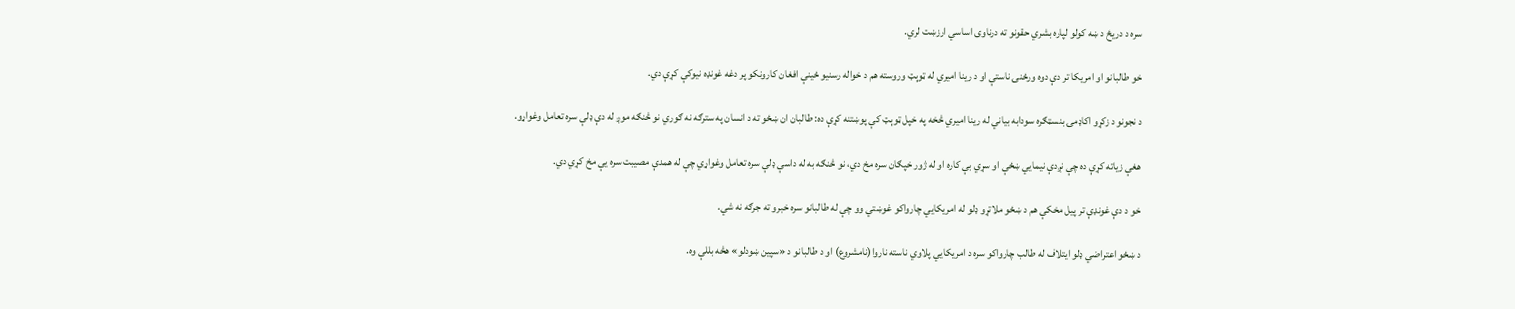سره د دریځ د ښه کولو لپاره بشري حقونو ته درناوی اساسي ارزښت لري.

خو طالبانو او امریکا تر دې دوه ورځنۍ ناستې او د رینا امیري له ټوېټ وروسته هم د خواله رسنیو ځینې افغان کارونکو پر دغه غونډه نیوکې کړې دي.

د نجونو د زکړو اکاډمۍ بنسټګره سودابه بیاني له رینا امیري څخه په خپل ټوېټ کې پوښتنه کړې ده: طالبان ان ښځو ته د انسان په سترګه نه ګوري نو څنګه موږ له دې ډلې سره تعامل وغواړو.

هغې زیاته کړې ده چې نږدې نیمايي ښځې او سړي بې کاره او له ژور خپګان سره مخ دي، نو څنګه به له داسې ډلې سره تعامل وغواړي چې له همدې مصیبت سره یې مخ کړي دي.

خو د دې غونډې تر پیل مخکې هم د ښځو ملاتړو ډلو له امریکايي چارواکو غوښتي وو چې له طالبانو سره خبرو ته جرګه نه شي.

د ښځو اعتراضي ډلو ایتلاف له طالب چارواکو سره د امریکايي پلاوي ناسته ناروا(نامشروع) او د طالبانو د «سپین ښودلو» هڅه بللې وه.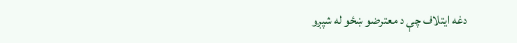دغه ایتلاف چې د معترضو ښځو له شپږو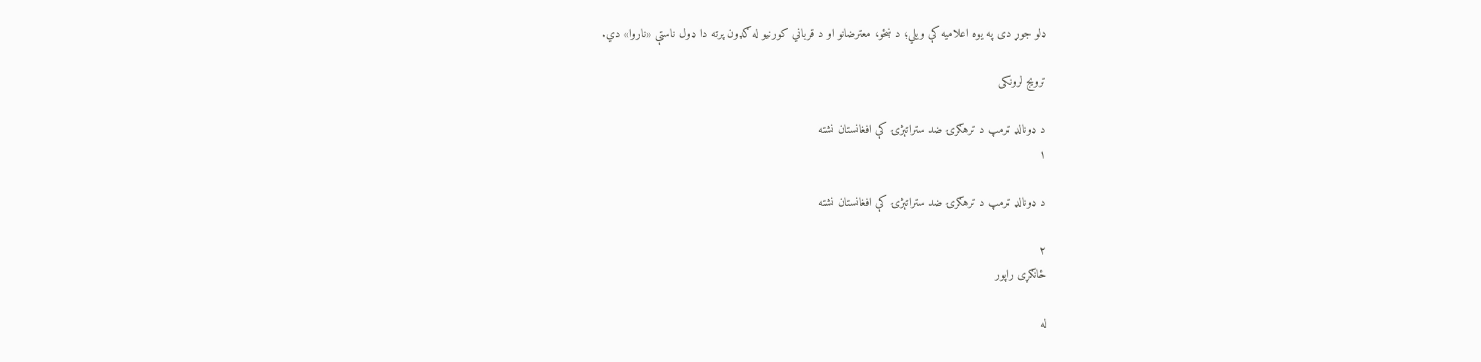ډلو جوړ دی په یوه اعلامیه کې ویلي؛ د ښځو، معترضانو او د قرباني کورنیو له ګډون پرته دا ډول ناستې «ناروا» دي.

ترویج لرونکی

د ډونالډ ټرمپ د ترهګرۍ ضد ستراتېژۍ کې افغانستان نشته
۱

د ډونالډ ټرمپ د ترهګرۍ ضد ستراتېژۍ کې افغانستان نشته

۲
ځانګړی راپور

له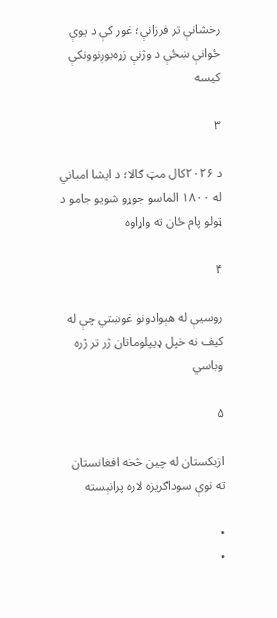رخشانې تر فرزانې؛ غور کې د یوې ځوانې ښځې د وژنې زړه‌بوږنوونکې کیسه

۳

د ۲۰۲۶کال مټ ګالا؛ د ایشا امباني له ۱۸۰۰ الماسو جوړو شويو جامو د ټولو پام ځان ته واړاوه

۴

روسیې له هېوادونو غوښتي چې له کیف نه خپل ډیپلوماتان ژر تر ژره وباسي

۵

ازبکستان له چین څخه افغانستان ته نوې سوداګریزه لاره پرانېسته

•
•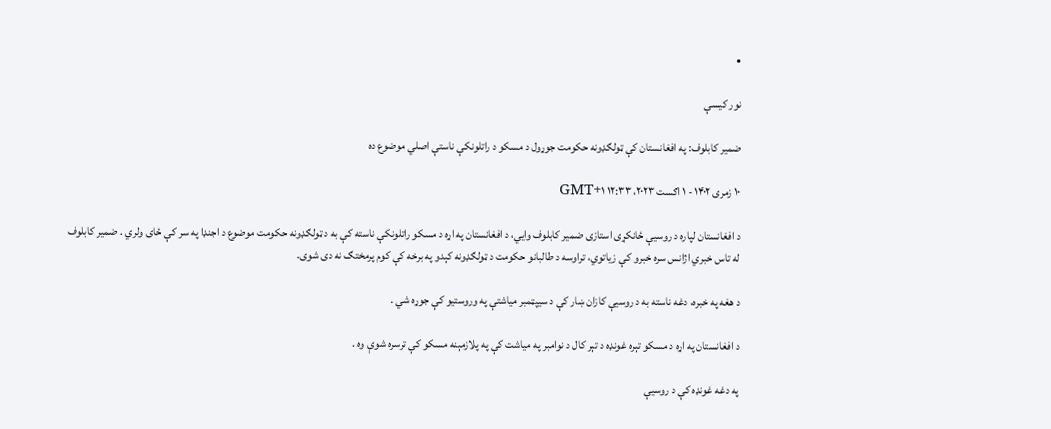•

نور کیسې

ضمیر کابلوف: په افغانستان کې ټولګډونه حکومت جوړول د مسکو د راتلونکې ناستې اصلي موضوع ده

۱۰ زمری ۱۴۰۲ - ۱ اګست ۲۰۲۳، ۱۲:۳۳ GMT+۱

د افغانستان لپاره د روسیې ځانکړی استازی ضمیر کابلوف وايي، د افغانستان په اړه د مسکو راتلونکې ناسته کې به د ټولګډونه حکومت موضوع د اجنډا په سر کې ځای ولري . ضمیر کابلوف له تاس خبري اژانس سره خبرو کې زیاتوي، تراوسه د طالبانو حکومت د ټولګډونه کېدو په برخه کې کوم پرمختګ نه دی شوی.

د هغه په خبره، دغه ناسته به د روسیې کازان ښار کې د سیپټمبر میاشتې په وروستیو کې جوړه شي .

د افغانستان په اړه د مسکو تېره غونډه د تېر کال د نوامبر په میاشت کې په پلازمېنه مسکو کې ترسره شوې وه .

په دغه غونډه کې د روسیې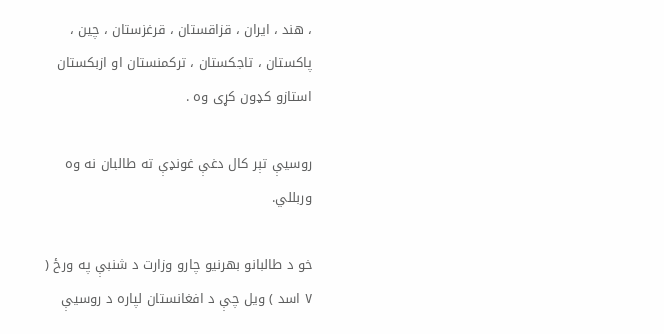، هند ، ایران ، قزاقستان ، قرغزستان ، چین ، پاکستان ، تاجکستان ، ترکمنستان او ازبکستان استازو کډون کړی وه .

روسیې تېر کال دغې غونډې ته طالبان نه وه وربللي.

خو د طالبانو بهرنیو چارو وزارت د شنبې په ورځ ( ۷ اسد ) ویل چې د افغانستان لپاره د روسیې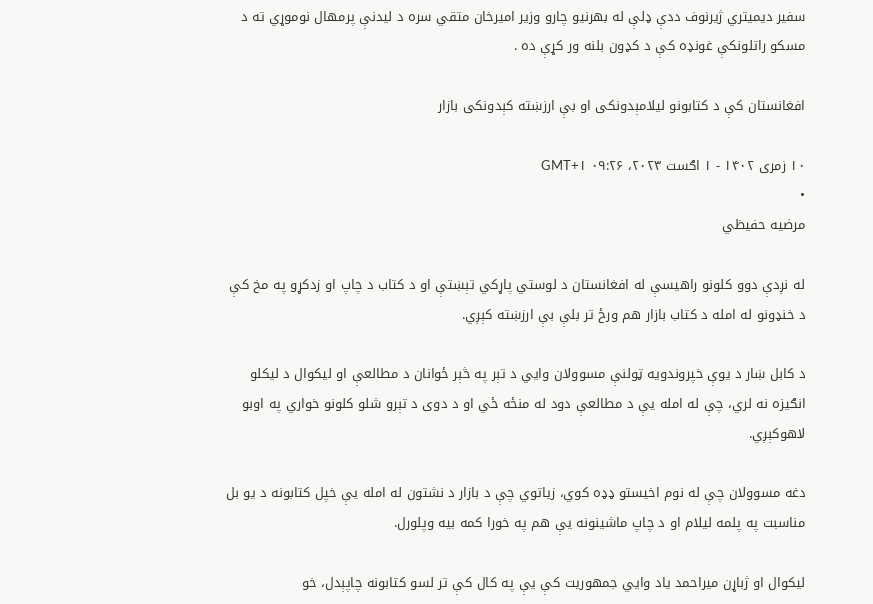سفیر دیمیتري ژیرنوف ددې ډلې له بهرنیو چارو وزیر امیرخان متقي سره د لیدنې پرمهال نوموړي ته د مسکو راتلونکې غونډه کې د کډون بلنه ور کړې ده .

افغانستان کې د کتابونو لیلامېدونکی او بې ارزښته کېدونکی بازار

۱۰ زمری ۱۴۰۲ - ۱ اګست ۲۰۲۳، ۰۹:۲۶ GMT+۱
•
مرضیه حفیظي

له نږدې دوو کلونو راهیسې له افغانستان د لوستي پاړکي تېښتې او د کتاب د چاپ او زدکړو په مخ کې د خنډونو له امله د کتاب بازار هم ورځ تر بلې بې ارزښته کېږي.

د کابل ښار د یوې خپروندویه ټولنې مسوولان وایي د تېر په څېر ځوانان د مطالعې او لیکوال د لیکلو انګیزه نه لري، چې له امله یې د مطالعې دود له منځه ځي او د دوی د تېرو شلو کلونو خواري په اوبو لاهوکېږي.

دغه مسوولان چې له نوم اخیستو ډډه کوي، زیاتوي چې د بازار د نشتون له امله یې خپل کتابونه د یو بل مناسبت په پلمه لیلام او د چاپ ماشینونه یې هم په خورا کمه بیه وپلورل.

لیکوال او ژباړن میراحمد یاد وایي جمهوریت کې یې په کال کې تر لسو کتابونه چاپېدل، خو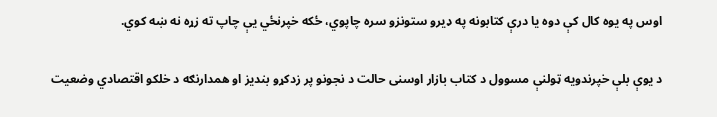اوس په یوه کال کې دوه یا درې کتابونه په ډیرو ستونزو سره چاپوي، ځکه خپرنځي یې چاپ ته زړه نه ښه کوي.

د یوې بلې خپرندویه ټولنې مسوول د کتاب بازار اوسنی حالت د نجونو پر زدکړو بندیز او همدارنګه د خلکو اقتصادي وضعیت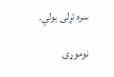سره تړلی بولي.

نوموړی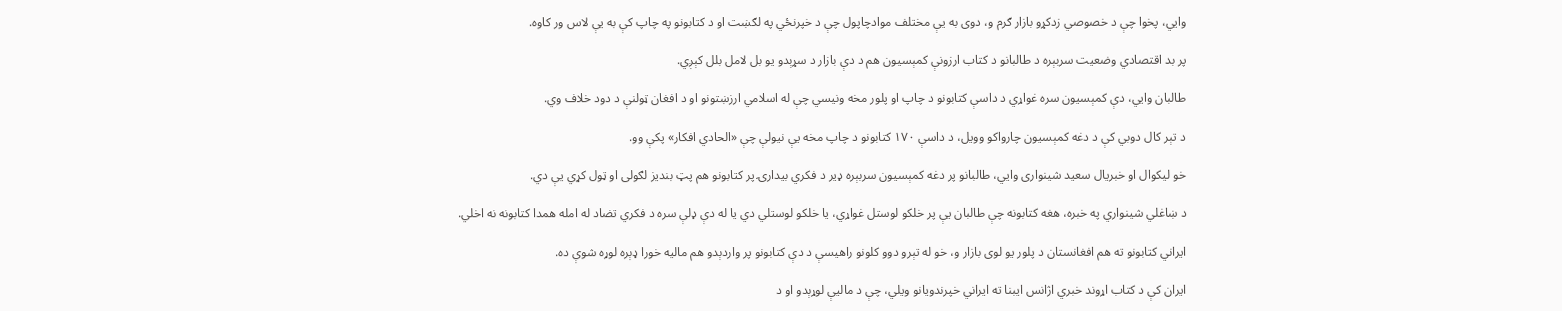وايي، پخوا چې د خصوصي زدکړو بازار ګرم و، دوی به یې مختلف موادچاپول چې د خپرنځي په لګښت او د کتابونو په چاپ کې به یې لاس ور کاوه.

پر بد اقتصادي وضعیت سربېره د طالبانو د کتاب ارزونې کمېسیون هم د دې بازار د سړېدو یو بل لامل بلل کېږي.

طالبان وايي، دې کمېسیون سره غواړي د داسې کتابونو د چاپ او پلور مخه ونیسي چې له اسلامي ارزښتونو او د افغان ټولنې د دود خلاف وي.

د تېر کال دوبي کې د دغه کمېسیون چارواکو وویل، د داسې ۱۷۰ کتابونو د چاپ مخه یې نیولې چې «الحادي افکار» پکې وو.

خو لیکوال او خبریال سعید شینواری وایي، طالبانو پر دغه کمېسیون سربېره ډیر د فکري بیدارۍ پر کتابونو هم پټ بندیز لګولی او ټول کړي یې دي.

د ښاغلي شینواري په خبره، هغه کتابونه چې طالبان یې پر خلکو لوستل غواړي، یا خلکو لوستلي دي یا له دې ډلې سره د فکري تضاد له امله همدا کتابونه نه اخلي.

ایراني کتابونو ته هم افغانستان د پلور یو لوی بازار و، خو له تېرو دوو کلونو راهیسې د دې کتابونو پر واردېدو هم مالیه خورا ډېره لوړه شوې ده.

ایران کې د کتاب اړوند خبري اژانس ایبنا ته ایراني خپرندویانو ویلي، چې د مالیې لوړېدو او د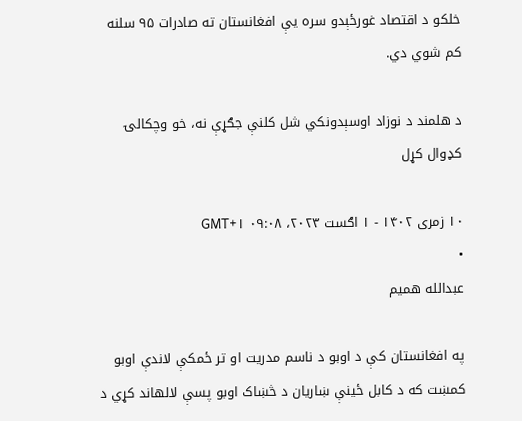خلکو د اقتصاد غورځېدو سره یې افغانستان ته صادرات ۹۵ سلنه کم شوي دي.

د هلمند د نوزاد اوسېدونکي شل کلنې جګړې نه، خو وچکالۍ کډوال کړل

۱۰ زمری ۱۴۰۲ - ۱ اګست ۲۰۲۳، ۰۹:۰۸ GMT+۱
•
عبدالله همیم

په افغانستان کې د اوبو د ناسم مدریت او تر ځمکې لاندې اوبو کمښت که د کابل ځینې ښاریان د څښاک اوبو پسې لالهاند کړي د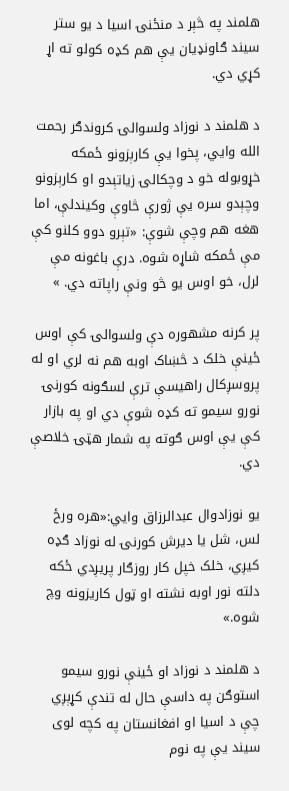هلمند په څېر د منځنۍ اسیا د یو ستر سیند ګاونډیان یې هم کډه کولو ته اړ کړي دي.

د هلمند د نوزاد ولسوالۍ کروندګر رحمت الله وايي، پخوا یې کارېزونو ځمکه خړوبوله خو د وچکالۍ زیاتېدو او کارېزونو وچېدو سره یې ژورې څاوې وکیندلې، اما هغه هم وچې شوې: «تېرو دوو کلنو کې مې ځمکه شاړه شوه. درې باغونه مې لرل، خو اوس یو څو ونې راپاته دي. »

پر کرنه مشهوره دې ولسوالۍ کې اوس ځینې خلک د څښاک اوبه هم نه لري او له پروسږکال راهیسې ترې لسګونه کورنۍ نورو سیمو ته کډه شوې دي او په بازار کې یې اوس ګوته په شمار هټۍ خلاصې دي.

یو نوزادوال عبدالرزاق وایي:«هره ورځ لس، شل یا دیرش کورنۍ له نوزاد ګډه کیږي، خلک خپل کار روزګار پریږدي ځکه دلته نور اوبه نشته او ټول کاریزونه وچ شوه.»

د هلمند د نوزاد او ځینې نورو سیمو استوګن په داسې حال له تندې کړېږي چې د اسیا او افغانستان په کچه لوی سیند یې په نوم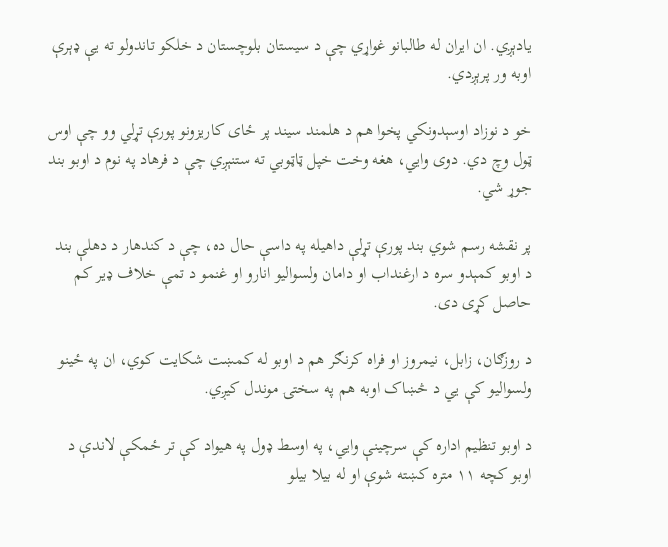یادېږي. ان ایران له طالبانو غواړي چې د سیستان بلوچستان د خلکو تاندولو ته یې ډېرې اوبه ور پرېږدي.

خو د نوزاد اوسېدونکي پخوا هم د هلمند سیند پر ځای کاریزونو پورې تړلي وو چې اوس ټول وچ دي. دوی وايي، هغه وخت خپل ټاټوبي ته ستنېږي چې د فرهاد په نوم د اوبو بند جوړ شي.

پر نقشه رسم شوي بند پورې تړلې داهیله په داسې حال ده، چې د کندهار د دهلې بند د اوبو کمېدو سره د ارغنداب او دامان ولسوالیو انارو او غنمو د تمې خلاف ډیر کم حاصل کړی دی.

د روزګان، زابل، نیمروز او فراه کرنګر هم د اوبو له کمښت شکایت کوي، ان په ځینو ولسوالیو کې یي د څښاک اوبه هم په سختۍ موندل کیږي.

د اوبو تنظیم اداره کې سرچینې وايي، په اوسط ډول په هیواد کې تر ځمکې لاندې د اوبو کچه ۱۱ متره کښته شوې او له بیلا بیلو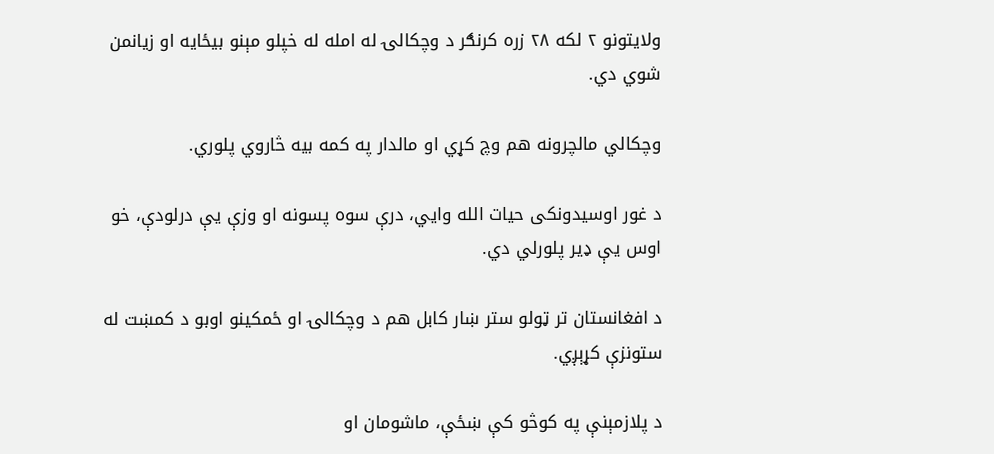ولایتونو ۲ لکه ۲۸ زره کرنګر د وچکالۍ له امله له خپلو مېنو بیځایه او زیانمن شوي دي.

وچکالي مالچرونه هم وچ کړي او مالدار په کمه بیه څاروي پلوري.

د غور اوسیدونکی حیات الله وايي، درې سوه پسونه او وزې یې درلودې، خو اوس یې ډير پلورلي دي.

د افغانستان تر ټولو ستر ښار کابل هم د وچکالۍ او ځمکینو اوبو د کمښت له ستونزې کړېږي.

د پلازمېنې په کوڅو کې ښځې، ماشومان او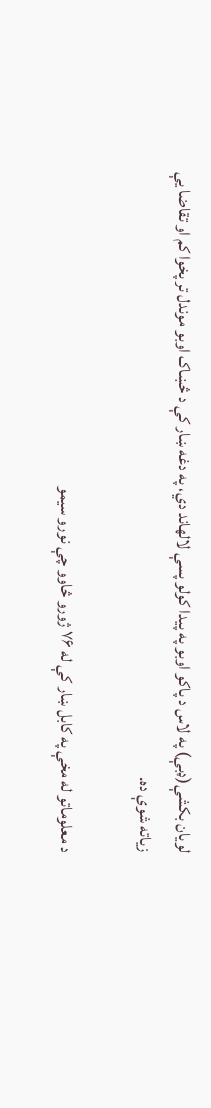لویان بکشې(ډبې) په لاس د پاکو اوبو په پیدا کولو پسې لالهاند دي، په دغه ښار کې د څښاک اوبو موندل تر پخوا کم او تقاضا يې زیاته شوې ده.

د معلوماتو له مخې په کابل ښار کې له ۷۶ ژورو څاوو چې نورو سیمو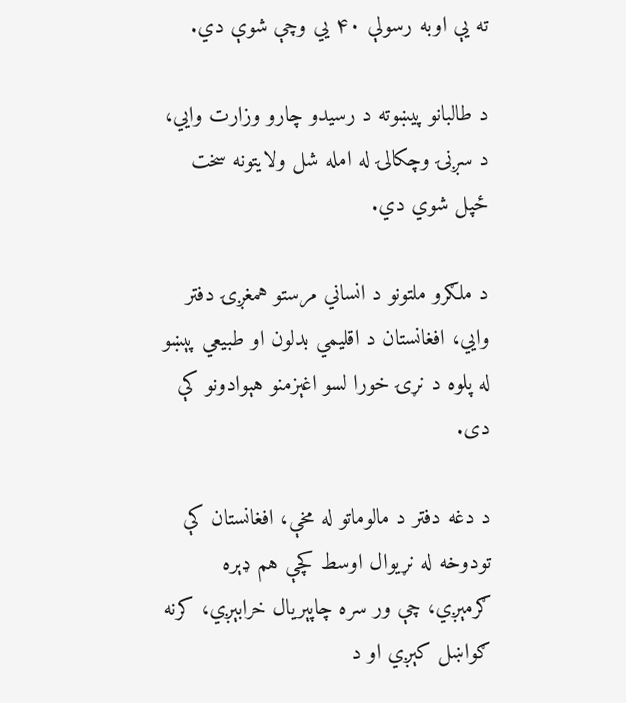ته یې اوبه رسولې ۴۰ يي وچې شوې دي.

د طالبانو پیښوته د رسیدو چارو وزارت وايي، د سږنۍ وچکالۍ له امله شل ولایتونه سخت ځپل شوي دي.

د ملګرو ملتونو د انساني مرستو همغږۍ دفتر وايي، افغانستان د اقلیمي بدلون او طبیعي پېښو له پلوه د نړۍ خورا لسو اغېزمنو هېوادونو کې دی.

د دغه دفتر د مالوماتو له مخې، افغانستان کې تودوخه له نړیوال اوسط کچې هم ډېره ګرمېږي، چې ور سره چاپېریال خرابېږي، کرنه ګواښل کېږي او د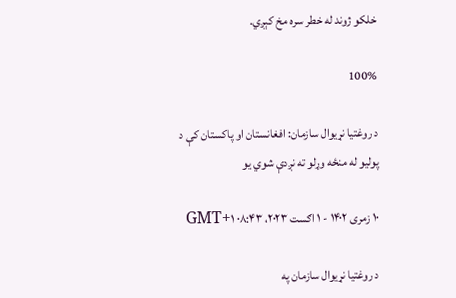خلکو ژوند له خطر سره مخ کېږي.

100%

د روغتیا نړیوال سازمان: افغانستان او پاکستان کې د پولیو له منځه وړلو ته نږدې شوي یو

۱۰ زمری ۱۴۰۲ - ۱ اګست ۲۰۲۳، ۰۸:۴۳ GMT+۱

د روغتیا نړیوال سازمان په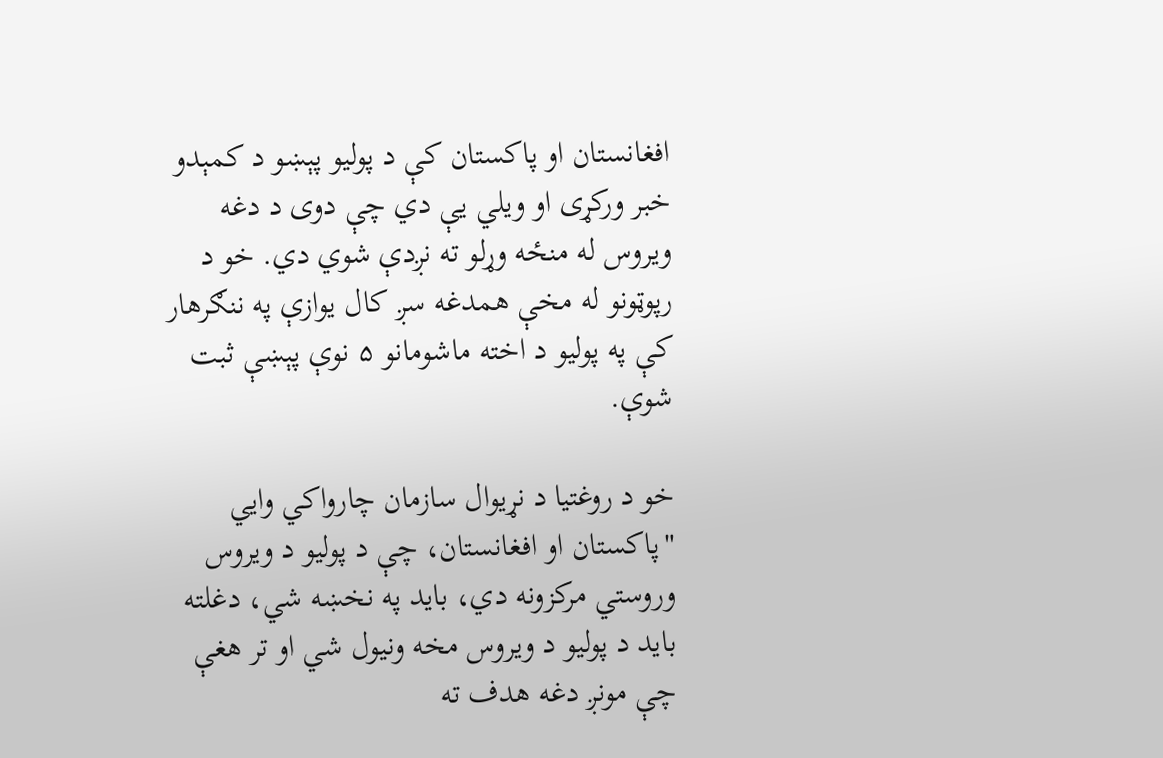افغانستان او پاکستان کې د پولیو پېښو د کمېدو خبر ورکړی او ویلي یې دي چې دوی د دغه ویروس له منځه وړلو ته نږدې شوي دي. خو د رپوټونو له مخې همدغه سږ کال یوازې په ننګرهار کې په پولیو د اخته ماشومانو ۵ نوې پېښې ثبت شوې.

خو د روغتیا د نړیوال سازمان چارواکي وایي "پاکستان او افغانستان، چې د پوليو د ويروس وروستي مرکزونه دي، بايد په نخښه شي، دغلته بايد د پوليو د ويروس مخه ونيول شي او تر هغې چې مونږ دغه هدف ته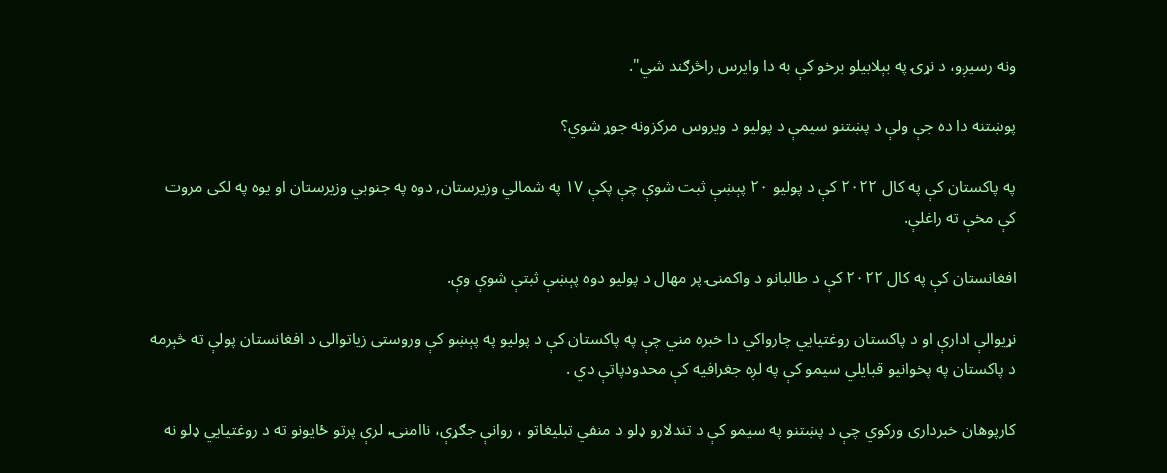ونه رسيږو، د نړۍ په بېلابيلو برخو کې به دا وايرس راڅرګند شي".

پوښتنه دا ده جې ولې د پښتنو سيمې د پولیو د ویروس مرکزونه جوړ شوي؟

په پاکستان کې په کال ۲۰۲۲ کې د پولیو ۲۰ پېښې ثبت شوې چې پکې ۱۷ په شمالي وزیرستان, دوه په جنوبي وزیرستان او يوه په لکی مروت کې مخې ته راغلې.

افغانستان کې په کال ۲۰۲۲ کې د طالبانو د واکمنۍ پر مهال د پولیو دوه پېښې ثبتې شوې وې.

نړیوالې ادارې او د پاکستان روغتیایي چارواکي دا خبره مني چې په پاکستان کې د پولیو په پېښو کې وروستی زیاتوالی د افغانستان پولې ته څېرمه د پاکستان په پخوانیو قبایلي سیمو کې په لږه جغرافیه کې محدودپاتې دي .

کارپوهان خبرداری ورکوي چې د پښتنو په سیمو کې د تندلارو ‌‌‌‌‌‌ډلو د منفي تبلیغاتو ، روانې جګړې، ناامنۍ، لرې پرتو ځایونو ته د روغتیایي ‌‌‌‌‌‌ډلو نه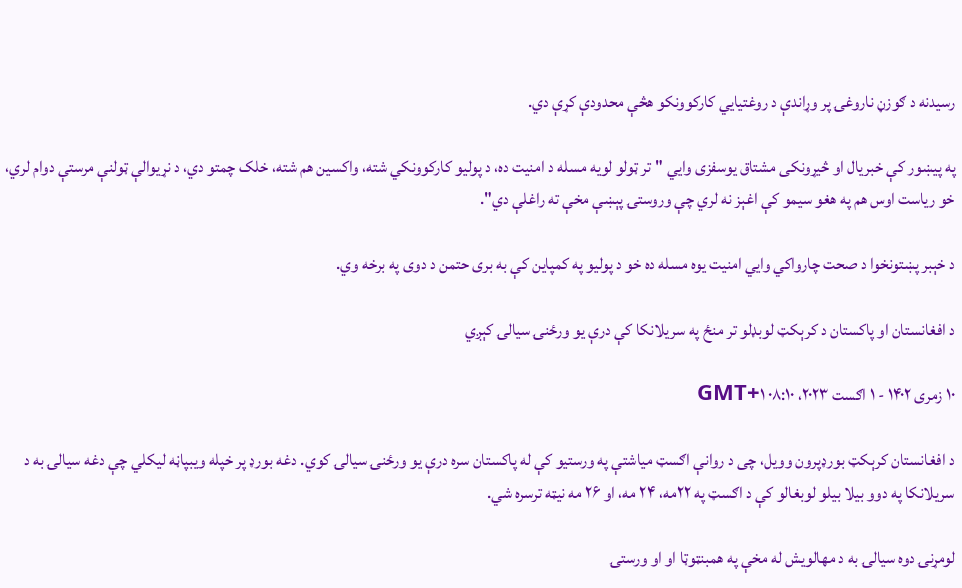رسیدنه د ګوزڼ ناروغۍ پر وړاندې د روغتیایي کارکوونکو هڅې محدودې کړې دي.

په پيښور کې خبريال او څيړونکی مشتاق یوسفزی وايي "تر ټولو لویه مسله د امنیت ده، د پوليو کارکوونکي شته، واکسین هم شته، خلک چمتو دي، د نړیوالې ټولنې مرستې دوام لري، خو رياست اوس هم په هغو سیمو کې اغېز نه لري چې وروستۍ پېښې مخې ته راغلې دي".

د خېبر پښتونخوا د صحت چارواکي وايي امنیت یوه مسله ده خو د پولیو په کمپاین کې به بری حتمن د دوی په برخه وي.

د افغانستان او پاکستان د کرېکټ لوبډلو تر منځ په سریلانکا کې درې یو ورځنۍ سیالۍ کېږي

۱۰ زمری ۱۴۰۲ - ۱ اګست ۲۰۲۳، ۰۸:۱۰ GMT+۱

د افغانستان کرېکټ بورډپرون وویل، چی د روانې اګسټ میاشتې په ورستیو کې له پاکستان سره درې یو ورځنۍ سیالۍ کوي. دغه بورډ پر خپله ویبپاڼه لیکلي چې دغه سیالۍ به د سریلانکا په دوو بیلا بیلو لوبغالو کې د اګسټ په ۲۲مه، ۲۴ مه، او ۲۶ مه نیټه ترسره شي.

لومړنۍ دوه سیالۍ به د مهالویش له مخې په همبنټوټا او او ورستۍ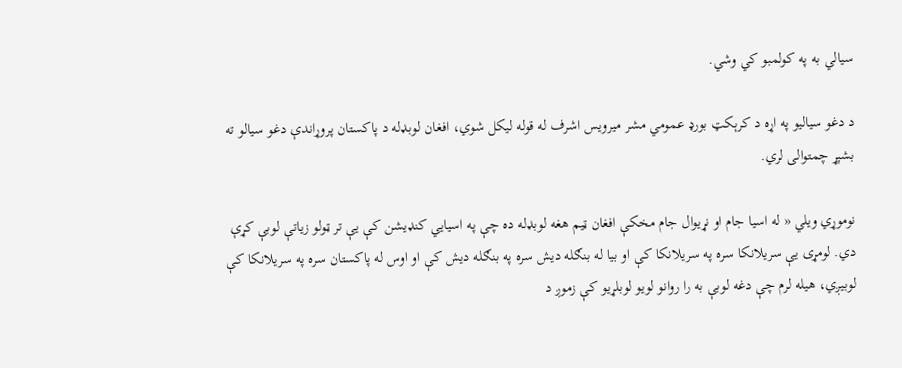سیالي به په کولمبو کي وشي.

د دغو سیالیو په اړه د کرېکټ بورډ عمومي مشر میرویس اشرف له قوله لیکل شوي، افغان لوبډله د پاکستان پروړاندې دغو سیالو ته بشپړ چمتوالی لري.

نوموړي ویلي « له اسیا جام او نړیوال جام مخکې افغان ټیم هغه لوبډله ده چې په اسیایي کنډیشن کې یې تر ټولو زیاتې لوبې کړې دي. لومړی یې سریلانکا سره په سریلانکا کې او بیا له بنګله دیش سره په بنګله دیش کې او اوس له پاکستان سره په سریلانکا کې لوبیږي، هیله لرم چې دغه لوبې به را روانو لویو لوبلړیو کې زموږ د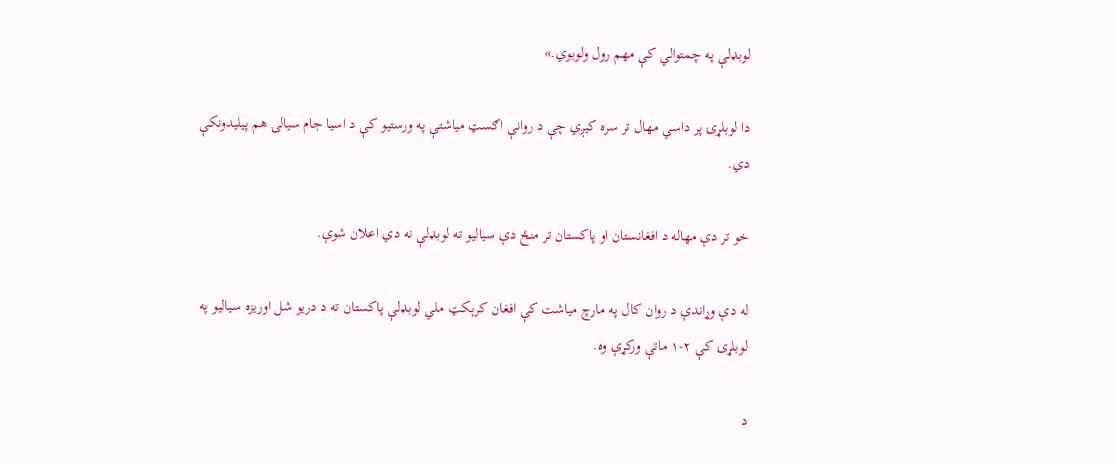لوبډلې په چمتوالي کې مهم رول ولوبوي.»

دا لوبلړۍ پر داسي مهال تر سره کیږي چې د روانې اګسټ میاشتې په ورستیو کې د اسیا جام سیالۍ هم پیلیدونکې دي.

خو تر دې مهاله د افغانستان او پاکستان تر منځ دې سیالیو ته لوبډلې نه دي اعلان شوې.

له دې وړاندې د روان کال په مارچ مياشت کې افغان کرېکټ ملي لوبډلې پاکستان ته د دریو شل اوریزه سیالیو په لوبلړۍ کې ۲-۱ ماتې ورکړې وه.

د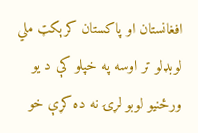افغانستان او پاکستان کرېکټ ملي لوبډلو تر اوسه په خپلو کې د یو ورځنیو لوبو لړۍ نه ده کړې خو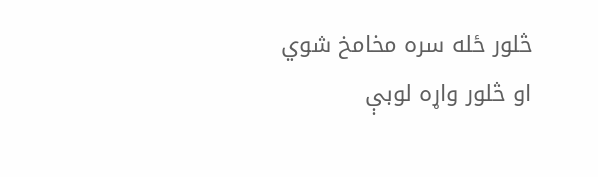څلور ځله سره مخامخ شوي او څلور واړه لوبې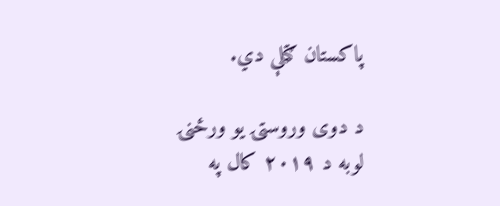پاکستان ګټلې دي.

د دوی وروستۍ یو ورځنۍ لوبه د ۲۰۱۹ کال په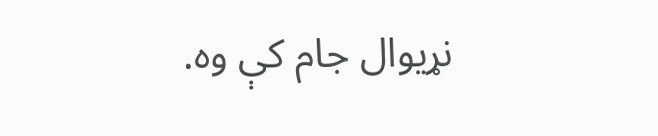نړیوال جام کې وه.